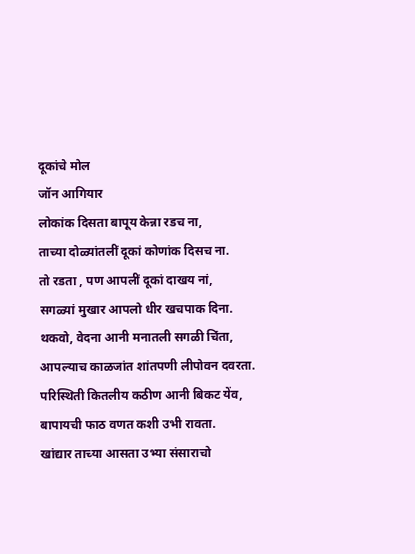दूकांचे मोल
जॉन आगियार
लोकांक दिसता बापूय केन्ना रडच ना,
ताच्या दोळ्यांतलीं दूकां कोणांक दिसच ना.
तो रडता , पण आपलीं दूकां दाखय नां,
सगळ्यां मुखार आपलो धीर खचपाक दिना.
थकवो, वेदना आनी मनातली सगळी चिंता,
आपल्याच काळजांत शांतपणी लीपोवन दवरता.
परिस्थिती कितलीय कठीण आनी बिकट येंव,
बापायची फाठ वणत कशी उभी रावता.
खांद्यार ताच्या आसता उभ्या संसाराचो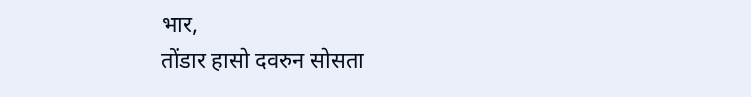भार,
तोंडार हासो दवरुन सोसता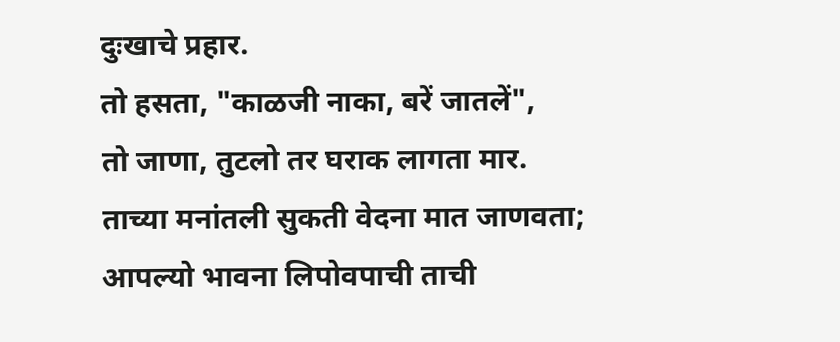दुःखाचे प्रहार.
तो हसता, "काळजी नाका, बरें जातलें",
तो जाणा, तुटलो तर घराक लागता मार.
ताच्या मनांतली सुकती वेदना मात जाणवता;
आपल्यो भावना लिपोवपाची ताची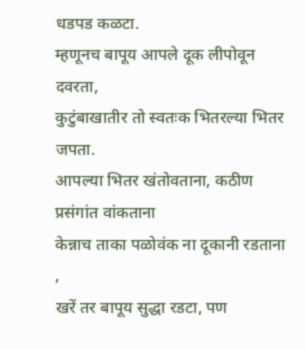धडपड कळटा.
म्हणूनच बापूय आपले दूक लीपोवून दवरता,
कुटुंबाखातीर तो स्वतःक भितरल्या भितर जपता.
आपल्या भितर खंतोवताना, कठीण प्रसंगांत वांकताना
केन्नाच ताका पळोवंक ना दूकानी रडताना ,
खरें तर बापूय सुद्धा रडटा, पण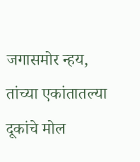जगासमोर न्हय,
तांच्या एकांतातल्या दूकांचे मोल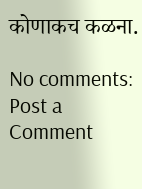कोणाकच कळना.

No comments:
Post a Comment